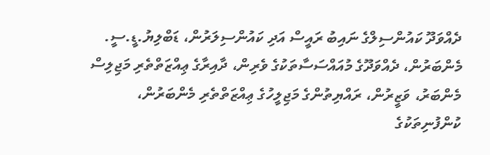ދެއްވަދޫ ކައުންސިލްގެ ނައިބު ރައީސް އަދި ކައުންސިލަރުން، ޑަބްލިޔު.ޑީ.ސީ. މެންބަރުން، ދެއްވަދޫގެ މުއައްސަސާތަކުގެ ވެރިން، ދާއިރާގެ ޢިއްޒަތްތެރި މަޖިލިސް މެންބަރު، ވަޒީރުން، ރައްޔިތުންގެ މަޖިލީހުގެ ޢިއްޒަތްތެރި މެންބަރުން، ކުންފުނިތަކުގެ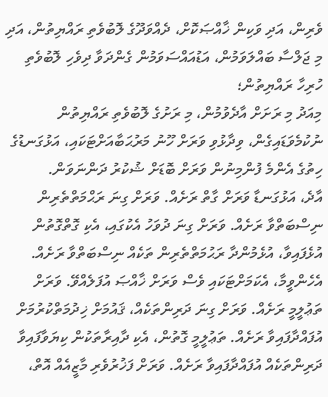ވެރިން، އަދި ވަކިން ޚާއްޞަކޮށް، ދެއްވަދޫގެ ލޮބުވެތި ރައްޔިތުން، އަދި މި ޖަލްސާ ބައްލަވަމުން، އަޑުއައްސަވަމުން ގެންދަވާ ދިވެހި ލޮބުވެތި ހުރިހާ ރައްޔިތުން؛
މިއަދު މި ރަށަށް އާދެވުމުން، މި ރަށުގެ ލޮބުވެތި ރައްޔިތުން ނުކުމެވަޑައިގެން، ވިދާޅުވި ވަރަށް ހޫނު މަރުޙަބާއަށްޓަކައި، އަޅުގަނޑުގެ ހިތުގެ އެންމެ ފުންމިނުން ވަރަށް ބޮޑަށް ޝުކުރު ދަންނަވަން.
އާދެ، އަޅުގަނޑާ ވަރަށް ގާތް ރަށެއް. ވަރަށް ގިނަ ރަޙްމަތްތެރިން ނިސްބަތްވާ ރަށެއް. ވަރަށް ގިނަ ދުވަހު އެކުގައި، އެކި ގޮތްގޮތުން އުޅެފައިވާ، އުޅެމުންދާ ރަޙުމަތްތެރިން ތަކެއް ނިސްބަތްވާ ރަށެއް. އެހެންވީމާ، އެކަމަށްޓަކައި ވެސް ވަރަށް ޚާއްޞަ އުފަލެއްވޭ. ވަރަށް ތަޢުލީމީ ރަށެއް. ވަރަށް ގިނަ ދަރިންތަކެއް، ޤައުމަށް ޚިދުމަތްކުރުމަށް އުފައްދާފައިވާ ރަށެއް. ތަޢުލީމީ ގޮތުން، އެކި ދާއިރާތަކުން ކިޔަވާފައިވާ ދަރިންތަކެއް އުފައްދާފައިވާ ރަށެއް. ވަރަށް ފަޚުރުވެރި މާޒީއެއް އޮތް،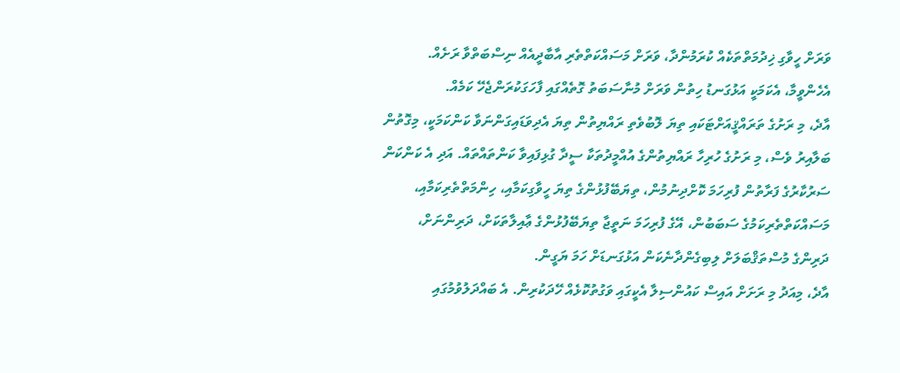ވަރަށް ހީވާގި ޚިދުމަތްތަކެއް ކުރަމުންދާ، ވަރަށް މަސައްކަތްތެރި އާބާދީއެއް ނިސްބަތްވާ ރަށެއް. އެހެންވީމާ، އެކަމަކީ އަޅުގަނޑު ހިތުން ވަރަށް މުނާސަބަތު ގޮތެއްގައި ފާހަގަކުރަންޖެހޭ ކަމެއް.
އާދެ، މި ރަށުގެ ތަރައްޤީއަށްޓަކައި ތިޔަ ލޮބުވެތި ރައްޔިތުން ތިޔަ އެދިވަޑައިގަންނަވާ ކަންކަމަކީ، މިގޮތުން ބަލާއިރު ވެސް، މި ރަށުގެ ހުރިހާ ރައްޔިތުންގެ އުއްމީދުތަކާ ސީދާ ގުޅިފައިވާ ކަންތައްތައް. އަދި އެ ކަންކަން ސަރުކާރުގެ ފަރާތުން ފުރިހަމަ ކޮށްދިނުމުން، ތިޔަބޭފުޅުންގެ ތިޔަ ހީވާގިކަމާއި، ހިންމަތްތެރިކަމާއި، މަސައްކަތްތެރިކަމުގެ ސަބަބުން، އޭގެ ފުރިހަމަ ނަތީޖާ ތިޔަބޭފުޅުންގެ ޢާއިލާތަކަށް، ދަރިންނަށް، ދަރިންގެ މުސްތަޤްބަލަށް ލިބިގެންދާނެކަން އަޅުގަނޑަށް ހަމަ ޔަގީން.
އާދެ، މިއަދު މި ރަށަށް އައިސް ކައުންސިލާ އެކީގައި ވަގުތުކޮޅެއް ހޭދަކުރިން. އެ ބައްދަލުވުމުގައި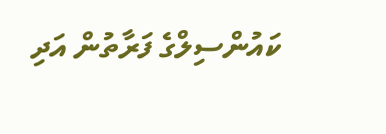ކައުންސިލްގެ ފަރާތުން އަދި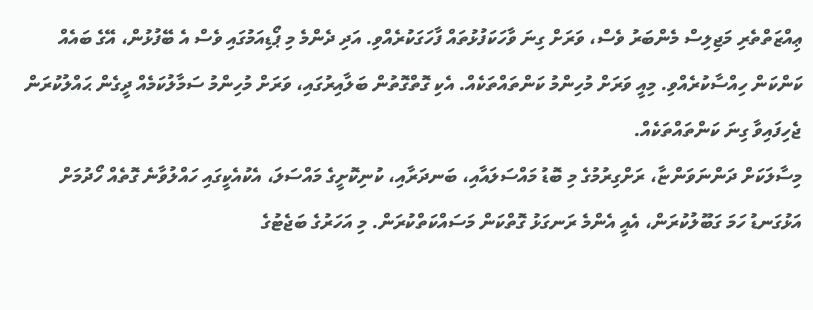ޢިއްޒަތްތެރި މަޖިލިސް މެންބަރު ވެސް، ވަރަށް ގިނަ ވާހަކަފުޅުތައް ފާހަގަކުރެއްވި. އަދި ދެންމެ މި ޕޯޑިއަމުގައި ވެސް އެ ބޭފުޅުން، އޭގެ ބައެއް ކަންކަން ހިއްސާކުރެއްވި. މިއީ ވަރަށް މުހިންމު ކަންތައްތަކެއް. އެކި ގޮތްގޮތުން ބަލާއިރުގައި، ވަރަށް މުހިންމު ސަމާލުކަމެއް ދީގެން ޙައްލުކުރަން ޖެހިފައިވާ ގިނަ ކަންތައްތަކެއް.
މިސާލަކަށް ދަންނަވަންޏާ، ރަށްގިރުމުގެ މި ބޮޑު މައްސަލައާއި، ބަނދަރާއި، ކުނިކޮށީގެ މައްސަލަ، އެކުއެކީގައި ހައްލުވާނެ ގޮތެއް ހޯދުމަށް އަޅުގަނޑު ހަމަ ގަބޫލުކުރަން، އެއީ އެންމެ ރަނގަޅު ގޮތްކަން މަސައްކަތްކުރަން. މި އަހަރުގެ ބަޖެޓުގެ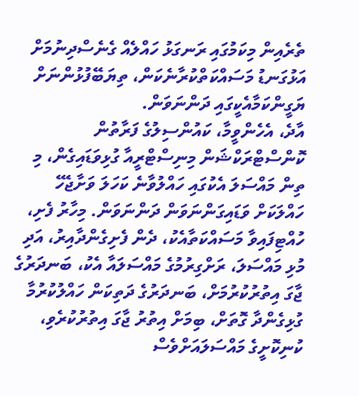ތެރެއިން މިކަމުގައި ރަނގަޅު ހައްލެއް ގެނެސްދިނުމަށް އަޅުގަނޑު މަސައްކަތްކުރާނެކަން، ތިޔަބޭފުޅުންނަށް ޔަގީންކަމާއެކީގައި ދަންނަވަން.
އާދެ، އެހެންވީމާ، ކައުންސިލުގެ ފަރާތުން ކޮންސްޓްރަކްޝަން މިނިސްޓްރީއާ ގުޅިވަޑައިގެން، މި ތިން މައްސަލަ އެކުގައި ހައްލުވާނެ ކަހަލަ ވަށާޖެހޭ ހައްލަކަށް ވަޑައިގަންނަވަން ދަންނަވަން. މިހާރު ފެށި، ހުއްޓިފައިވާ މަސައްކަތާއެކު، ދެން ފެށިގެންދާއިރު، އަދި މުޅި މައްސަލަ، ރަށްގިރުމުގެ މައްސަލައާ އެކު، ބަނދަރުގެ ޖާގަ އިތުރުކުރުމަށް، ބަނދަރުގެ ދަތިކަން ހައްލުކުރުމާ ގުޅިގެންދާ ގޮތަށް، ބިމަށް އިތުރު ޖާގަ އިތުރުކުރެވި، ކުނިކޮށީގެ މައްސަލައަށްވެސް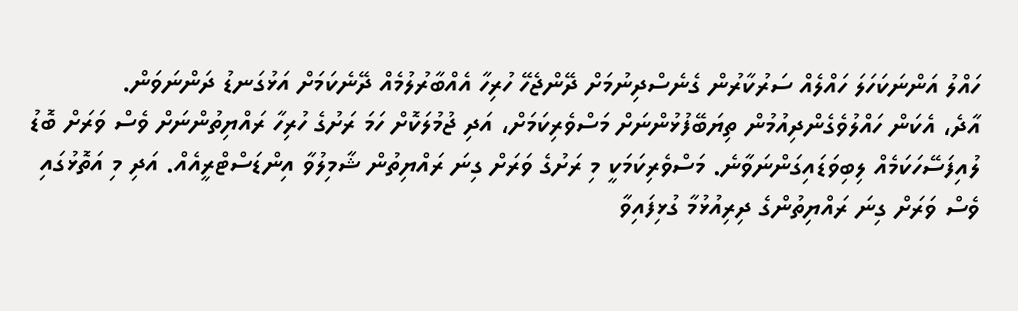ހައްލު އަންނަކަހަލަ ހައްލެއް ސަރުކާރުން ގެނެސްދިނުމަށް ދޭންޖެހޭ ހުރިހާ އެއްބާރުލުމެއް ދޭނެކަމަށް އަޅުގަނޑު ދަންނަވަން.
އާދެ، އެކަން ހައްލުވެގެންދިއުމުން ތިޔަބޭފުޅުންނަށް މަސްވެރިކަމަށް، އަދި ޖުމުލަކޮށް ހަމަ ރަށުގެ ހުރިހާ ރައްޔިތުންނަށް ވެސް ވަރަށް ބޮޑު ލުއިފަސޭހަކަމެއް ލިބިވަޑައިގަންނަވާނެ. މަސްވެރިކަމަކީ މި ރަށުގެ ވަރަށް ގިނަ ރައްޔިތުން ޝާމިލުވާ އިންޑަސްޓްރީއެއް. އަދި މި އަތޮޅުގައި ވެސް ވަރަށް ގިނަ ރައްޔިތުންގެ ދިރިއުޅުމާ ގުޅިފައިވާ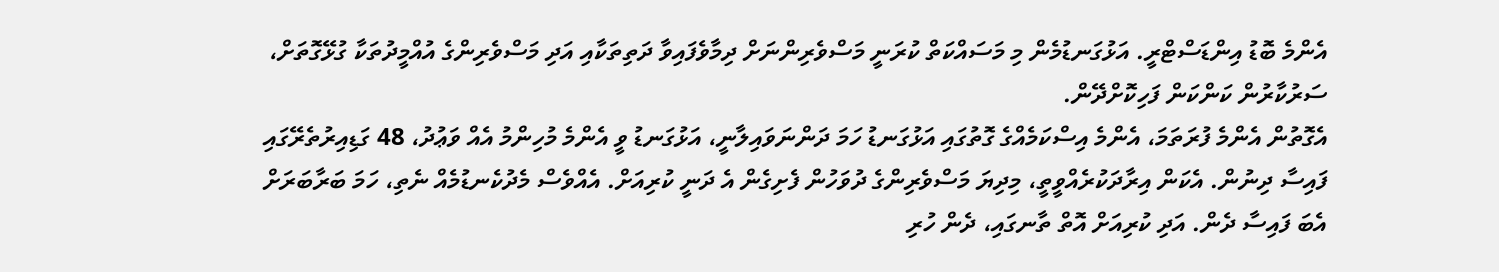އެންމެ ބޮޑު އިންޑަސްޓްރީ. އަޅުގަނޑުމެން މި މަސައްކަތް ކުރަނީ މަސްވެރިންނަށް ދިމާވެފައިވާ ދަތިތަކާއި އަދި މަސްވެރިންގެ އުއްމީދުތަކާ ގުޅޭގޮތަށް، ސަރުކާރުން ކަންކަން ފަހިކޮށްދޭން.
އެގޮތުން އެންމެ ފުރަތަމަ، އެންމެ އިސްކަމެއްގެ ގޮތުގައި އަޅުގަނޑު ހަމަ ދަންނަވައިލާނީ، އަޅުގަނޑު ވީ އެންމެ މުހިންމު އެއް ވަޢުދު، 48 ގަޑިއިރުތެރޭގައި ފައިސާ ދިނުން. އެކަން އިރާދަކުރެއްވީތީ، މިދިޔަ މަސްވެރިންގެ ދުވަހުން ފެށިގެން އެ ދަނީ ކުރިއަށް. އެއްވެސް މެދުކެނޑުމެއް ނެތި، ހަމަ ބަރާބަރަށް އެބަ ފައިސާ ދެން. އަދި ކުރިއަށް އޮތް ތާނގައި، ދެން ހުރި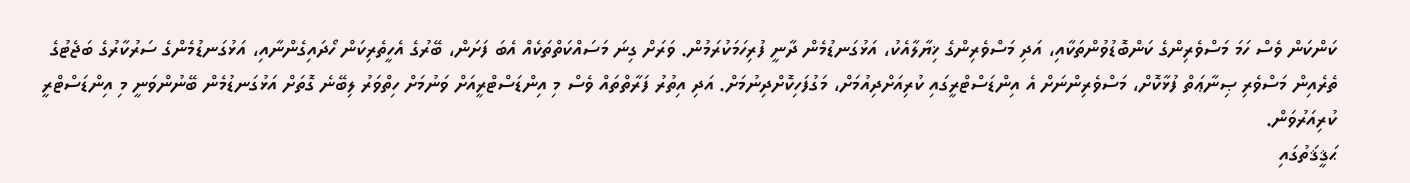ކަންކަން ވެސް ހަމަ މަސްވެރިންގެ ކަންބޮޑުވުންތަކާއި، އަދި މަސްވެރިންގެ ޚިޔާލާއެކު، އަޅުގަނޑުމެން ދާނީ ފުރިހަމަކުރަމުން. ވަރަށް ގިނަ މަސައްކަތްތަކެއް އެބަ ފަށަން، ބޭރުގެ އެހީތެރިކަން ހޯދައިގެންނާއި، އަޅުގަނޑުމެންގެ ސަރުކާރުގެ ބަޖެޓުގެ ތެރެއިން މަސްވެރި ޞިނާޢަތް ފުޅާކޮށް، މަސްވެރިންނަށް އެ އިންޑަސްޓްރީގައި ކުރިއަށްދިއުމަށް، މަގުފަހިކޮށްދިނުމަށް. އަދި އިތުރު ފަރާތްތައް ވެސް މި އިންޑަސްޓްރީއަށް ވަނުމަށް ހިތްވަރު ލިބޭނެ ގޮތަށް އަޅުގަނޑުމެން ބޭނުންވަނީ މި އިންޑަސްޓްރީ ކުރިއަރުވަން.
ޙަޤީޤަތުގައި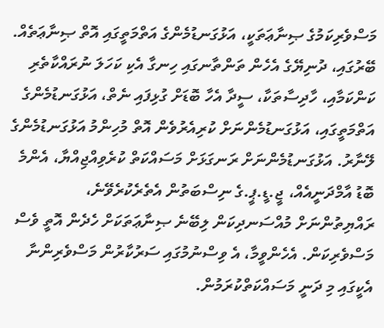މަސްވެރިކަމުގެ ޞިނާޢަތަކީ، އަޅުގަނޑުމެންގެ އަތްމަތީގައި އޮތް ޞިނާޢަތެއް. ބޭރުގައި، ދުނިޔޭގެ އެހެން ތަންތާނގައި ހިނގާ އެކި ކަހަލަ ނުރައްކާތެރި ކަންކަމާއި، ހާދިސާތަކާ، ސީދާ އެހާ ބޮޑަށް ގުޅިފައި ނެތް، އަޅުގަނޑުމެންގެ އަތްމަތީގައި، އަޅުގަނޑުމެންނަށް ކުރިއެރުވެން އޮތް މުހިންމު އަޅުގަނޑުމެންގެ ލޭނާރު. އަޅުގަނޑުމެންނަށް ރަނގަޅަށް މަސައްކަތް ކުރެވިއްޖިއްޔާ، އެންމެ ބޮޑު އާމްދަނީއެއް، ޖީ.ޑީ.ޕީ.ގެ ނިސްބަތުން އެތެރެކުރެވޭނެ، ރައްޔިތުންނަށް މުއްސަނދިކަން ލިބޭނެ ޞިނާޢަތަކަށް ހެދެން އޮތީ ވެސް މަސްވެރިކަން. އެހެންވީމާ، އެ ވިސްނުމުގައި ސަރުކާރުން މަސްވެރިންނާ އެކީގައި މި ދަނީ މަސައްކަތްކުރަމުން.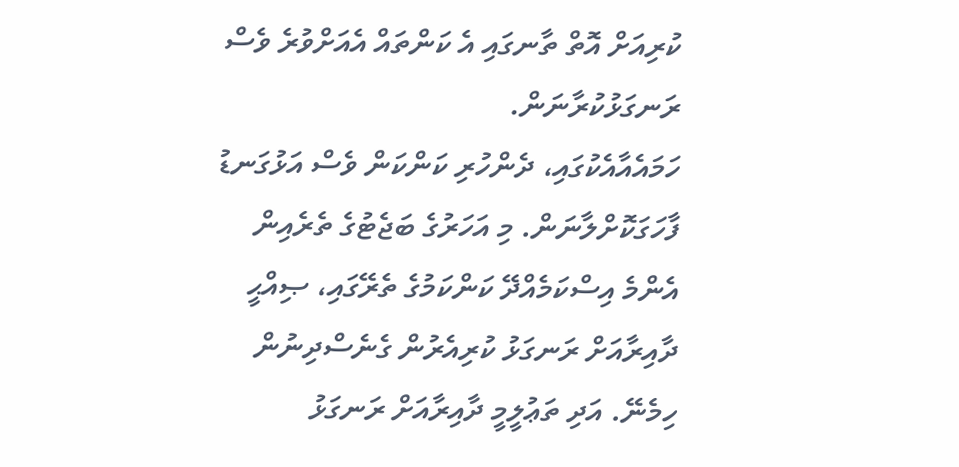ކުރިއަށް އޮތް ތާނގައި އެ ކަންތައް އެއަށްވުރެ ވެސް ރަނގަޅުކުރާނަން.
ހަމައެއާއެކުގައި، ދެންހުރި ކަންކަން ވެސް އަޅުގަނޑު ފާހަގަކޮށްލާނަން. މި އަހަރުގެ ބަޖެޓުގެ ތެރެއިން އެންމެ އިސްކަމެއްދޭ ކަންކަމުގެ ތެރޭގައި، ޞިއްޙީ ދާއިރާއަށް ރަނގަޅު ކުރިއެރުން ގެނެސްދިނުން ހިމެނޭ. އަދި ތަޢުލީމީ ދާއިރާއަށް ރަނގަޅު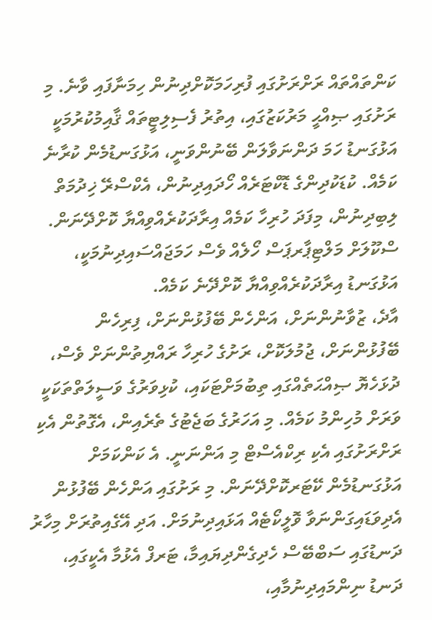ކަންތައްތައް ރަށްރަށުގައި ފުރިހަމަކޮށްދިނުން ހިމަނާފައި ވާނެ. މި ރަށުގައި ޞިއްޙީ މަރުކަޒުގައި، އިތުރު ފެސިލިޓީތައް ޤާއިމުކުރުމަކީ އަޅުގަނޑު ހަމަ ދަންނަވާލަން ބޭނުންވަނީ، އަޅުގަނޑުމެން ކުރާނެ ކަމެއް. ކުޑަކުދިންގެ ޑޮކްޓަރެއް ހޯދައިދިނުން، އެކްސްރޭ ޚިދުމަތް ލިބިދިނުން، މިފަދަ ހުރިހާ ކަމެއް އިރާދަކުރެއްވިއްޔާ ކޮށްދޭނަން. ސްކޫލަށް މަލްޓިޕާރޕަސް ހޯލެއް ވެސް ހަމަޖައްސައިދިނުމަކީ، އަޅުގަނޑު އިރާދަކުރެއްވިއްޔާ ކޮށްދޭނެ ކަމެއް.
އާދެ، ޒުވާނުންނަށް، އަންހެން ބޭފުޅުންނަށް، ފިރިހެން ބޭފުޅުންނަށް، ޖުމުލަކޮށް، ރަށުގެ ހުރިހާ ރައްޔިތުންނަށް ވެސް، ދުޅަހެޔޮ ޞިއްޙަތެއްގައި ތިބުމަށްޓަކައި، ކުޅިވަރުގެ ވަސީލަތްތަކަކީ ވަރަށް މުހިންމު ކަމެއް. މި އަހަރުގެ ބަޖެޓުގެ ތެރެއިން، އެގޮތުން އެކި ރަށްރަށުގައި އެކި ރިކްއެސްޓް މި އަންނަނީ. އެ ކަންކަމަށް އަޅުގަނޑުމެން ކޭޓަރކޮށްދޭނަން. މި ރަށުގައި އަންހެން ބޭފުޅުން އެދިވަޑައިގަންނަވާ ވޮލީކޯޓެއް އަޅައިދިނުމަށް. އަދި އޭގެއިތުރަށް މިހާރު ދަނޑުގައި ސަބްބޭސް ހެދިގެންދިޔައިމާ، ޓަރފް އެޅުމާ އެކީގައި، ދަނޑު ނިންމައިދިނުމާއި،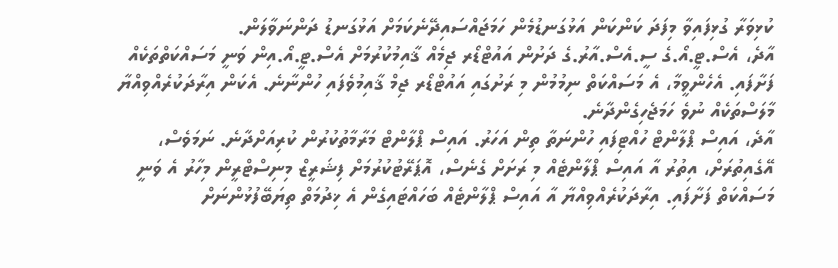ކުޅިވަރާ ގުޅިފައިވާ މިފަދަ ކަންކަން އަޅުގަނޑުމެން ހަމަޖައްސައިދޭނެކަމަށް އަޅުގަނޑު ދަންނަވާލަން.
އާދެ، އެސް.ޓީ.އޯ.ގެ ސީ.އެސް.އާރު.ގެ ދަށުން އައުޓްޑޯރ ޖިމެއް ޤާއިމުކުރުމަށް އެސް.ޓީ.އޯ.އިން ވަނީ މަސައްކަތްތަކެއް ފަށާފައި. އެހެންވީމާ، އެ މަސައްކަތް ނިމުމުން މި ރަށުގައި އައުޓްޑޯރ ޖިމް ޤާއިމުވެފައި ހުންނާނެ. އެކަން އިރާދަކުރެއްވިއްޔާ މާލަސްތަކެއް ނުވެ ހަމަޖެހިގެންދާނެ.
އާދެ، އައިސް ޕްލާންޓް ހުއްޓިފައި ހުންނަތާ ތިން އަހަރު. އައިސް ޕްލާންޓް މަރާމާތުކުރުން ކުރިއަށްދާނެ. ނަމަވެސް، އޭގެއިތުރަށް، އިތުރު އާ އައިސް ޕްލާންޓެއް މި ރަށަށް ގެނެސް، އޮޕަރޭޓުކުރުމަށް ފިޝަރީޒް މިނިސްޓްރީން މިހާރު އެ ވަނީ މަސައްކަތް ފަށާފައި. އިރާދަކުރެއްވިއްޔާ އާ އައިސް ޕްލާންޓެއް ބަހައްޓައިގެން އެ ޚިދުމަތް ތިޔަބޭފުޅުންނަށް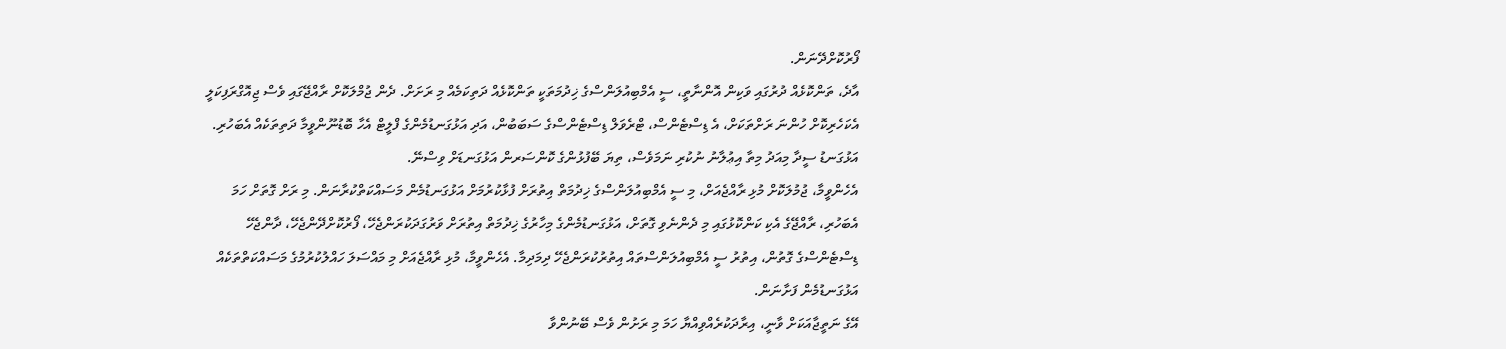ފޯރުކޮށްދޭނަން.
އާދެ، ތަންކޮޅެއް ދުރުގައި ވަކިން އޮންނާތީ، ސީ އެމްބިއުލަންސްގެ ޚިދުމަތަކީ ތަންކޮޅެއް ދަތިކަމެއް މި ރަށަށް. ދެން ޖުމްލަކޮށް ރާއްޖޭގައި ވެސް ޖިއޮގްރަފިކަލީ އެކަހެރިކޮށް ހުންނަ ރަށްތަކަށް، އެ ޑިސްޓެންސް، ޓްރެވަލް ޑިސްޓެންސްގެ ސަބަބުން، އަދި އަޅުގަނޑުމެންގެ ފްލީޓް އެހާ ބޮޑުނޫންވީމާ ދަތިތަކެއް އެބަހުރި. އަޅުގަނޑު ސީދާ މިއަދު މިތާ އިޢުލާނު ނުކުރި ނަމަވެސް، ތިޔަ ބޭފުޅުންގެ ކޮންސަރން އަޅުގަނޑަށް ވިސްނޭ.
އެހެންވީމާ، ޖުމުލަކޮށް މުޅި ރާއްޖެއަށް، މި ސީ އެމްބިއުލަންސްގެ ޚިދުމަތް އިތުރަށް ފުޅާކުރުމަށް އަޅުގަނޑުމެން މަސައްކަތްކުރާނަން. މި ރަށް ގޮތަށް ހަމަ އެބަހުރި، ރާއްޖޭގެ އެކި ކަންކޮޅުގައި މި ދެންނެވި ގޮތަށް، އަޅުގަނޑުމެންގެ މިހާރުގެ ޚިދުމަތް އިތުރަށް ވަރުގަދަކުރަންޖެހޭ، ފޯރުކޮށްދޭންޖެހޭ، ދާންޖެހޭ ޑިސްޓެންސްގެ ގޮތުން، އިތުރު ސީ އެމްބިއުލަންސްތައް އިތުރުކުރަންޖެހޭ ދިމަދިމާ. އެހެންވީމާ، މުޅި ރާއްޖެއަށް މި މައްސަލަ ހައްލުކުރުމުގެ މަސައްކަތްތަކެއް އަޅުގަނޑުމެން ފަށާނަން.
އޭގެ ނަތީޖާއަކަށް ވާނީ، އިރާދަކުރެއްވިއްޔާ ހަމަ މި ރަށުން ވެސް ބޭނުންވާ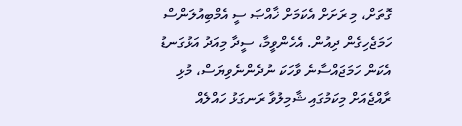ގޮތަށް، މި ރަށަށް އެކަމަށް ޚާއްޞަ ސީ އެމްބިއުލަންސް ހަމަޖެހިގެން ދިއުން. އެހެންވީމާ، ސީދާ މިއަދު އަޅުގަނޑު އެކަން ހަމަޖައްސާނެ ވާހަކަ ނުދެންނެވިޔަސް، މުޅި ރާއްޖެއަށް މިކަމުގައި ޝާމިލުވާ ރަނގަޅު ހައްލެއް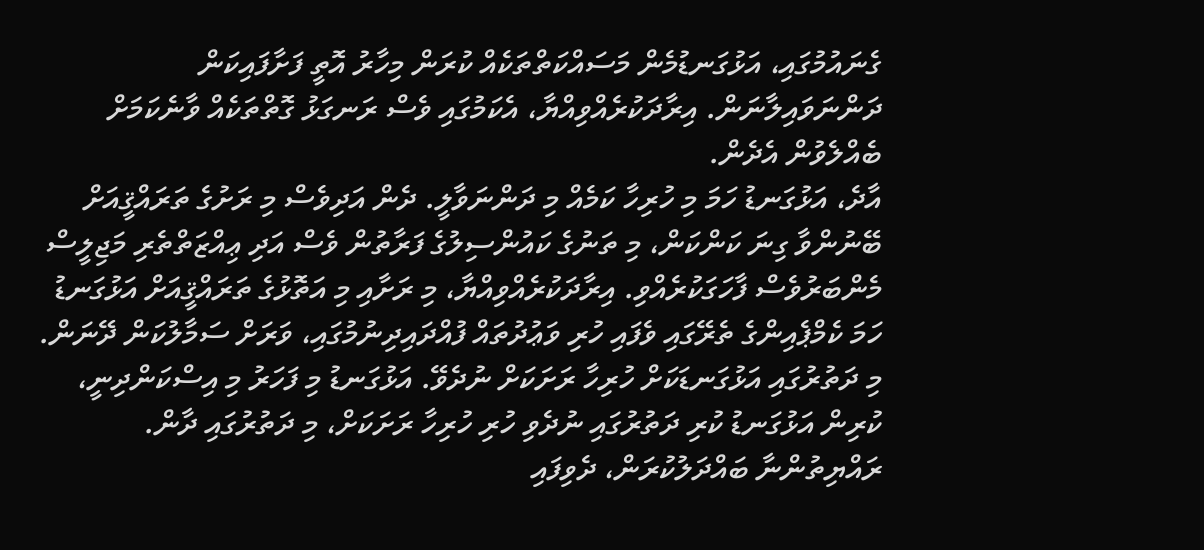ގެނައުމުގައި، އަޅުގަނޑުމެން މަސައްކަތްތަކެއް ކުރަން މިހާރު އޮތީ ފަށާފައިކަން ދަންނަވައިލާނަން. އިރާދަކުރެއްވިއްޔާ، އެކަމުގައި ވެސް ރަނގަޅު ގޮތްތަކެއް ވާނެކަމަށް ބެއްލެވުން އެދެން.
އާދެ، އަޅުގަނޑު ހަމަ މި ހުރިހާ ކަމެއް މި ދަންނަވާލީ. ދެން އަދިވެސް މި ރަށުގެ ތަރައްޤީއަށް ބޭނުންވާ ގިނަ ކަންކަން، މި ތަނުގެ ކައުންސިލުގެ ފަރާތުން ވެސް އަދި ޢިއްޒަތްތެރި މަޖިލީސް މެންބަރުވެސް ފާހަގަކުރެއްވި. އިރާދަކުރެއްވިއްޔާ، މި ރަށާއި މި އަތޮޅުގެ ތަރައްޤީއަށް އަޅުގަނޑު ހަމަ ކެމްޕެއިންގެ ތެރޭގައި ވެފައި ހުރި ވަޢުދުތައް ފުއްދައިދިނުމުގައި، ވަރަށް ސަމާލުކަން ދޭނަން.
މި ދަތުރުގައި އަޅުގަނޑަކަށް ހުރިހާ ރަށަކަށް ނުދެވޭ. އަޅުގަނޑު މި ފަހަރު މި އިސްކަންދިނީ، ކުރިން އަޅުގަނޑު ކުރި ދަތުރުގައި ނުދެވި ހުރި ހުރިހާ ރަށަކަށް، މި ދަތުރުގައި ދާން. ރައްޔިތުންނާ ބައްދަލުކުރަން، ދެވިފައި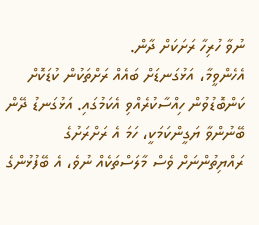ނުވާ ހުރިހާ ރަށަކަށް ދާން.
އެހެންވީމާ، އަޅުގަނޑަށް ބައެއް ރަށްތަކުން ކުޑަކޮށް ކަންބޮޑުވުން ހިއްސާކުރެއްވި އެކަމުގައި. އަޅުގަނޑު ދޭން ބޭނުންވާ ޔަގީންކަމަކީ، ހަމަ އެ ރަށްރަށުގެ ރައްޔިތުންނަށް ވެސް މާލަސްތަކެއް ނުވެ، އެ ބޭފުޅުންގެ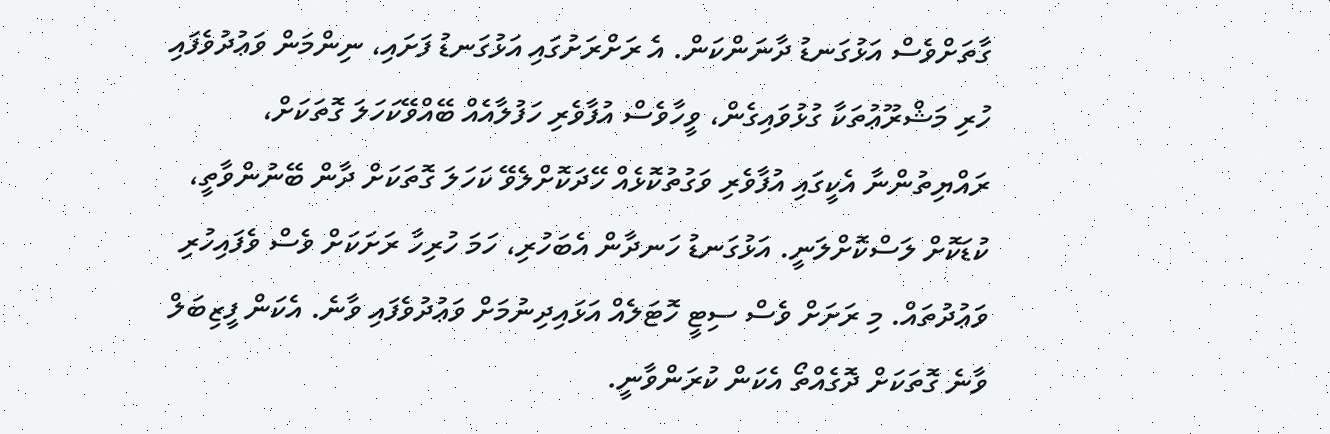ގާތަށްވެސް އަޅުގަނޑު ދާނަންކަން. އެ ރަށްރަށުގައި އަޅުގަނޑު ފަށައި، ނިންމަން ވަޢުދުވެފައި ހުރި މަޝްރޫޢުތަކާ ގުޅުވައިގެން، ވީހާވެސް އުފާވެރި ހަފުލާއެއް ބޭއްވޭކަހަލަ ގޮތަކަށް، ރައްޔިތުންނާ އެކީގައި އުފާވެރި ވަގުތުކޮޅެއް ހޭދަކޮށްލެވޭ ކަހަލަ ގޮތަކަށް ދާން ބޭނުންވާތީ، ކުޑަކޮށް ލަސްކޮށްލަނީ. އަޅުގަނޑު ހަނދާން އެބަހުރި، ހަމަ ހުރިހާ ރަށަކަށް ވެސް ވެފައިހުރި ވަޢުދުތައް. މި ރަށަށް ވެސް ސިޓީ ހޮޓަލެއް އަޅައިދިނުމަށް ވަޢުދުވެފައި ވާނެ. އެކަން ފީޒިބަލް ވާނެ ގޮތަކަށް ދޮގެއްތޯ އެކަން ކުރަންވާނީ.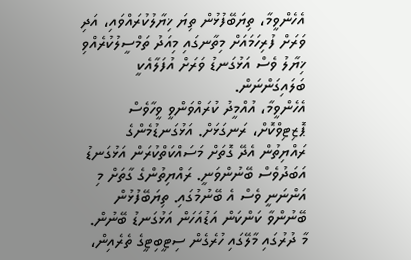އެހެންވީމާ، ތިޔަބޭފުޅުން ތިޔަ ޚިޔާލުކުރައްވައި، އަދި ވަރަށް ފުރިހަމައަށް މިތާނގައި މިއަދު ތަމްސީލުކުރެއްވި ޚިޔާލު ވެސް އަޅުގަނޑު ވަރަށް އުފަލާއެކީ ބަލައިގަންނަން.
އެހެންވީމާ، އުއްމީދު ކުރައްވަންވީ ވީހާވެސް ޕޮޒިޓިވްކޮށް، ރަނގަޅަށް. އަޅުގަނޑުމެންގެ ރައްޔިތުން އެދޭ ގޮތަށް މަސައްކަތްކުރަން އަޅުގަނޑު އަބަދުވެސް ބޭނުންވަނީ. ރައްޔިތުންގެ ގާތަށް މި އަންނަނީ ވެސް އެ ބޭނުމުގައި. ތިޔަބޭފުޅުން ބޭނުންވާ ކަންކަން އަޑުއަހަން އަޅުގަނޑު ބޭނުން. މާ ދުރުގައި މާލޭގައި ހުރެގެން ސިޓީބިޓީގެ ތެރެއިން،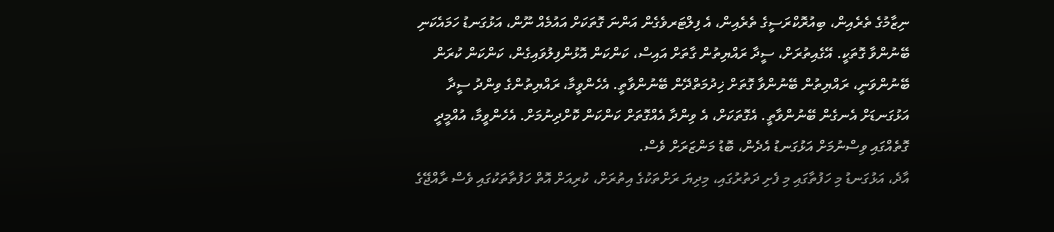ނިޒާމުގެ ތެރެއިން، ބިއުރޮކްރަސީގެ ތެރެއިން، އެ ފިލްޓަރވެގެން އަންނަ ގޮތަކަށް އައުމެއް ނޫން، އަޅުގަނޑު ހަމައެކަނި ބޭނުންވާ ގޮތަކީ. އޭގެއިތުރަށް، ސީދާ ރައްޔިތުން ގާތަށް އައިސް، ކަންކަން އޮޅުންފިލުވައިގެން، ކަންކަން ކުރަން ބޭނުންވަނީ، ރައްޔިތުން ބޭނުންވާ ގޮތަށް ޚިދުމަތްދޭން ބޭނުންވާތީ. އެހެންވީމާ، ރައްޔިތުންގެ ވިންދު ސީދާ އަޅުގަނޑަށް އެނގެން ބޭނުންވާތީ. އެގޮތަކަށް، އެ ވިންދާ އެއްގޮތަށް ކަންކަން ކޮށްދިނުމަށް. އެހެންވީމާ، އުއްމީދީ ގޮތެއްގައި ވިސްނުމަށް އަޅުގަނޑު އެދެން، ބޮޑު މަންޒަރަށް ވެސް.
އާދެ، އަޅުގަނޑު މި ހަފުތާގައި މި ފެށި ދަތުރުގައި، މިދިޔަ ރަށްތަކުގެ އިތުރަށް، ކުރިއަށް އޮތް ހަފުތާތަކުގައި ވެސް ރާއްޖޭގެ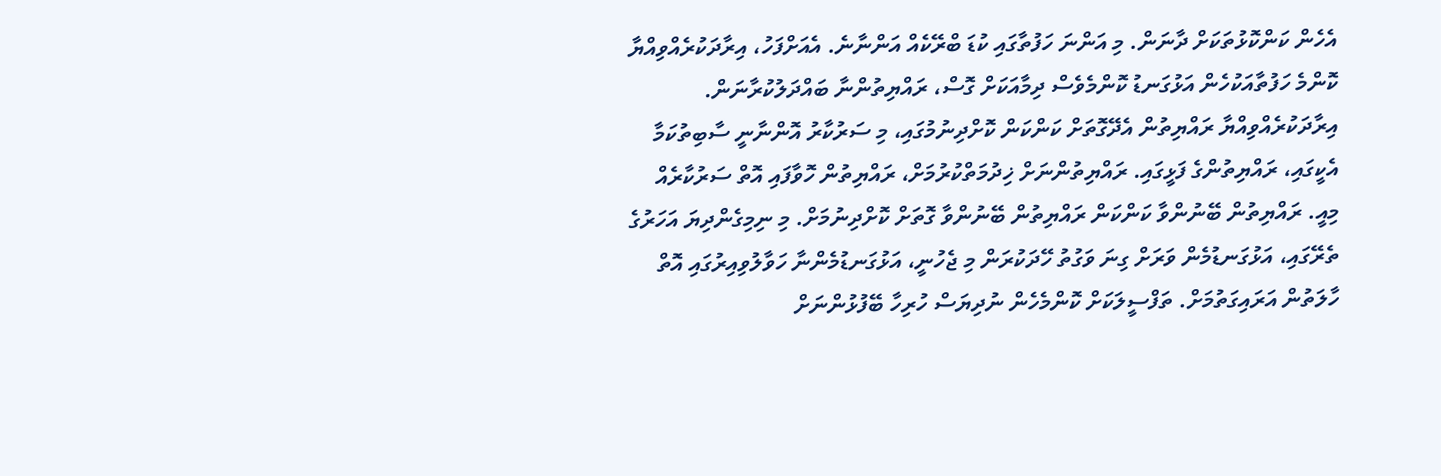އެހެން ކަންކޮޅުތަކަށް ދާނަން. މި އަންނަ ހަފުތާގައި ކުޑަ ބްރޭކެއް އަންނާނެ. އެއަށްފަހު، އިރާދަކުރެއްވިއްޔާ ކޮންމެ ހަފުތާއަކުހެން އަޅުގަނޑު ކޮންމެވެސް ދިމާއަކަށް ގޮސް، ރައްޔިތުންނާ ބައްދަލުކުރާނަން. އިރާދަކުރެއްވިއްޔާ ރައްޔިތުން އެދޭގޮތަށް ކަންކަން ކޮށްދިނުމުގައި، މި ސަރުކާރު އޮންނާނީ ސާބިތުކަމާ އެކީގައި، ރައްޔިތުންގެ ފަޅީގައި. ރައްޔިތުންނަށް ޚިދުމަތްކުރުމަށް، ރައްޔިތުން ހޮވާފައި އޮތް ސަރުކާރެއް މިއީ. ރައްޔިތުން ބޭނުންވާ ކަންކަން ރައްޔިތުން ބޭނުންވާ ގޮތަށް ކޮށްދިނުމަށް. މި ނިމިގެންދިޔަ އަހަރުގެ ތެރޭގައި، އަޅުގަނޑުމެން ވަރަށް ގިނަ ވަގުތު ހޭދަކުރަން މި ޖެހުނީ، އަޅުގަނޑުމެންނާ ހަވާލުވިއިރުގައި އޮތް ހާލަތުން އަރައިގަތުމަށް. ތަފްސީލަކަށް ކޮންމެހެން ނުދިޔަސް ހުރިހާ ބޭފުޅުންނަށް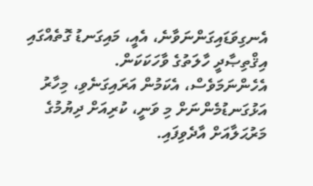އެނގިވަޑައިގަންނަވާނެ، އެއީ، މައިގަނޑު ގޮތެއްގައި އިޤްތިޞާދީ ހާލަތުގެ ވާހަކަކަން.
އެހެންނަމަވެސް، އެކަމުން އަރައިގަނެވި، މިހާރު އަޅުގަނޑުމެންނަށް މި ވަނީ، ކުރިއަށް ދިޔުމުގެ މަރުޙަލާއަށް އާދެވިފައި.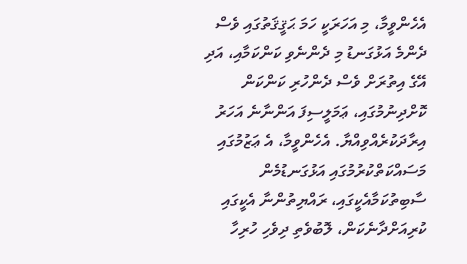އެހެންވީމާ، މި އަހަރަކީ ހަމަ ޙަޤީޤަތުގައި ވެސް ދެންމެ އަޅުގަނޑު މި ދެންނެވި ކަންކަމާއި، އަދި އޭގެ އިތުރަށް ވެސް ދެންހުރި ކަންކަން ކޮށްދިނުމުގައި، ޢަމަލީސިފަ އަންނާނެ އަހަރު އިރާދަކުރެއްވިއްޔާ. އެހެންވީމާ، އެ ޢަޒުމުގައި މަސައްކަތްކުރުމުގައި އަޅުގަނޑުމެން ސާބިތުކަމާއެކީގައި، ރައްޔިތުންނާ އެކީގައި ކުރިއަށްދާނެކަން، ލޮބުވެތި ދިވެހި ހުރިހާ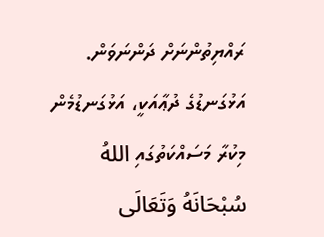ރައްޔިތުންނަށް ދަންނަވަން.
އަޅުގަނޑުގެ ދުޢާއަކީ، އަޅުގަނޑުމެން މިކުރާ މަސައްކަތުގައި اللهُ سُبْحَانَهُ وَتَعَالَى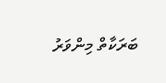ބަރަކާތް މިންވަރު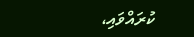ކުރައްވައި،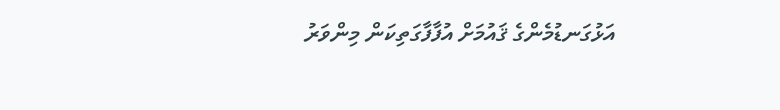އަޅުގަނޑުމެންގެ ޤައުމަށް އުފާފާގަތިކަން މިންވަރު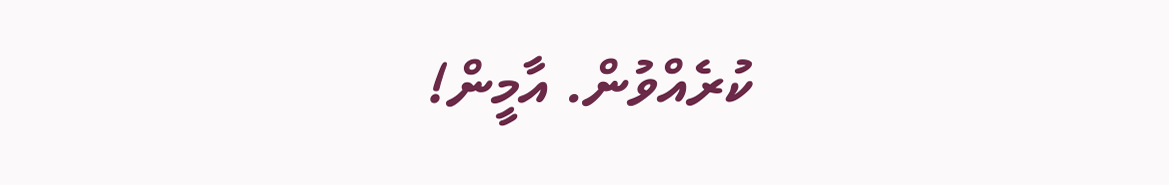ކުރެއްވުން. އާމީން!